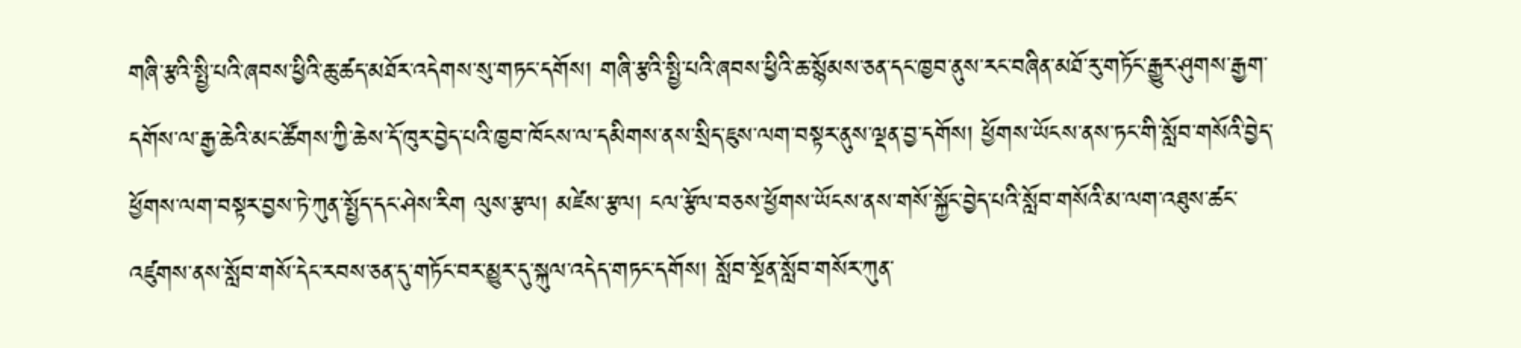གཞི་རྩའི་སྤྱི་པའི་ཞབས་ཕྱིའི་ཆུ་ཚད་མཐོར་འདེགས་སུ་གཏང་དགོས། གཞི་རྩའི་སྤྱི་པའི་ཞབས་ཕྱིའི་ཆ་སྙོམས་ཅན་དང་ཁྱབ་ནུས་རང་བཞིན་མཐོ་རུ་གཏོང་རྒྱུར་ཤུགས་རྒྱག་དགོས་ལ་རྒྱ་ཆེའི་མང་ཚོགས་ཀྱི་ཆེས་དོ་ཁུར་བྱེད་པའི་ཁྱབ་ཁོངས་ལ་དམིགས་ནས་སྲིད་ཇུས་ལག་བསྟར་ནུས་ལྡན་བྱ་དགོས། ཕྱོགས་ཡོངས་ནས་ཏང་གི་སློབ་གསོའི་བྱེད་ཕྱོགས་ལག་བསྟར་བྱས་ཏེ་ཀུན་སྤྱོད་དང་ཤེས་རིག ལུས་རྩལ། མཛེས་རྩལ། ངལ་རྩོལ་བཅས་ཕྱོགས་ཡོངས་ནས་གསོ་སྐྱོང་བྱེད་པའི་སློབ་གསོའི་མ་ལག་འཐུས་ཚང་འཛུགས་ནས་སློབ་གསོ་དེང་རབས་ཅན་དུ་གཏོང་བར་མྱུར་དུ་སྐུལ་འདེད་གཏང་དགོས། སློབ་སྔོན་སློབ་གསོར་ཀུན་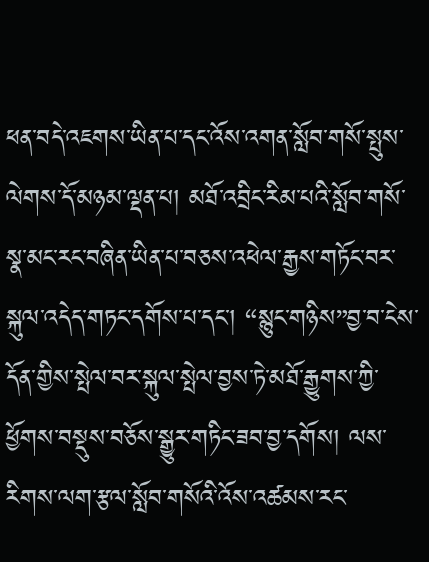ཕན་བདེ་འཇགས་ཡིན་པ་དང་འོས་འགན་སློབ་གསོ་སྤུས་ལེགས་དོ་མཉམ་ལྡན་པ། མཐོ་འབྲིང་རིམ་པའི་སློབ་གསོ་སྣ་མང་རང་བཞིན་ཡིན་པ་བཅས་འཕེལ་རྒྱས་གཏོང་བར་སྐུལ་འདེད་གཏང་དགོས་པ་དང་། “སྙུང་གཉིས”བྱ་བ་ངེས་དོན་གྱིས་སྤེལ་བར་སྐུལ་སྤེལ་བྱས་ཏེ་མཐོ་རྒྱུགས་ཀྱི་ཕྱོགས་བསྡུས་བཅོས་སྒྱུར་གཏིང་ཟབ་བྱ་དགོས། ལས་རིགས་ལག་རྩལ་སློབ་གསོའི་འོས་འཚམས་རང་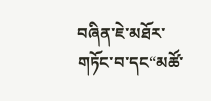བཞིན་ཇེ་མཐོར་གཏོང་བ་དང“མཚོ་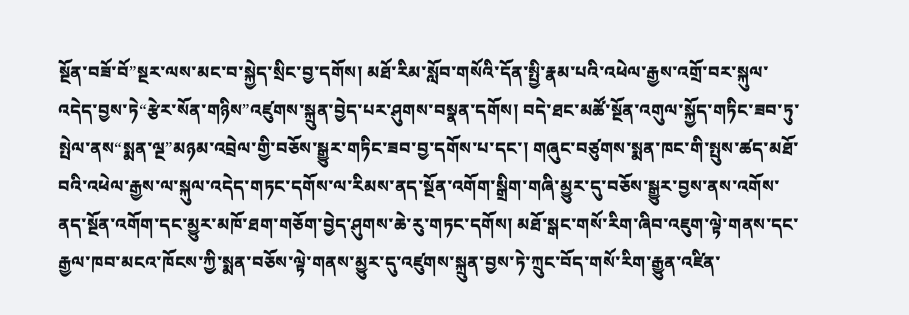སྔོན་བཟོ་བོ”སྔར་ལས་མང་བ་སྐྱེད་སྲིང་བྱ་དགོས། མཐོ་རིམ་སློབ་གསོའི་དོན་སྤྱི་རྣམ་པའི་འཕེལ་རྒྱས་འགྲོ་བར་སྐུལ་འདེད་བྱས་ཏེ“རྩེར་སོན་གཉིས”འཛུགས་སྐྲུན་བྱེད་པར་ཤུགས་བསྣན་དགོས། བདེ་ཐང་མཚོ་སྔོན་འགུལ་སྐྱོད་གཏིང་ཟབ་ཏུ་སྤེལ་ནས“སྨན་ལྔ”མཉམ་འབྲེལ་གྱི་བཅོས་སྒྱུར་གཏིང་ཟབ་བྱ་དགོས་པ་དང་། གཞུང་བཙུགས་སྨན་ཁང་གི་སྤུས་ཚད་མཐོ་བའི་འཕེལ་རྒྱས་ལ་སྐུལ་འདེད་གཏང་དགོས་ལ་རིམས་ནད་སྔོན་འགོག་སྒྲིག་གཞི་མྱུར་དུ་བཅོས་སྒྱུར་བྱས་ནས་འགོས་ནད་སྔོན་འགོག་དང་མྱུར་མཁོ་ཐག་གཅོག་བྱེད་ཤུགས་ཆེ་རུ་གཏང་དགོས། མཐོ་སྒང་གསོ་རིག་ཞིབ་འཇུག་ལྟེ་གནས་དང་རྒྱལ་ཁབ་མངའ་ཁོངས་ཀྱི་སྨན་བཅོས་ལྟེ་གནས་མྱུར་དུ་འཛུགས་སྐྲུན་བྱས་ཏེ་ཀྲུང་བོད་གསོ་རིག་རྒྱུན་འཛིན་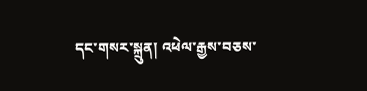དང་གསར་སྐྲུན། འཕེལ་རྒྱས་བཅས་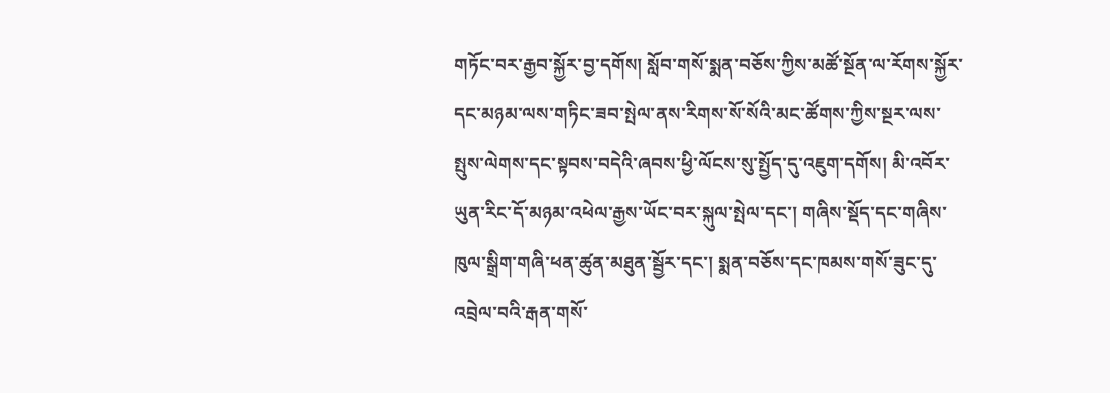གཏོང་བར་རྒྱབ་སྐྱོར་བྱ་དགོས། སློབ་གསོ་སྨན་བཅོས་ཀྱིས་མཚོ་སྔོན་ལ་རོགས་སྐྱོར་དང་མཉམ་ལས་གཏིང་ཟབ་སྤེལ་ནས་རིགས་སོ་སོའི་མང་ཚོགས་ཀྱིས་སྔར་ལས་སྤུས་ལེགས་དང་སྟབས་བདེའི་ཞབས་ཕྱི་ལོངས་སུ་སྤྱོད་དུ་འཇུག་དགོས། མི་འབོར་ཡུན་རིང་དོ་མཉམ་འཕེལ་རྒྱས་ཡོང་བར་སྐུལ་སྤེལ་དང་། གཞིས་སྡོད་དང་གཞིས་ཁུལ་སྒྲིག་གཞི་ཕན་ཚུན་མཐུན་སྦྱོར་དང་། སྨན་བཅོས་དང་ཁམས་གསོ་ཟུང་དུ་འབྲེལ་བའི་རྒན་གསོ་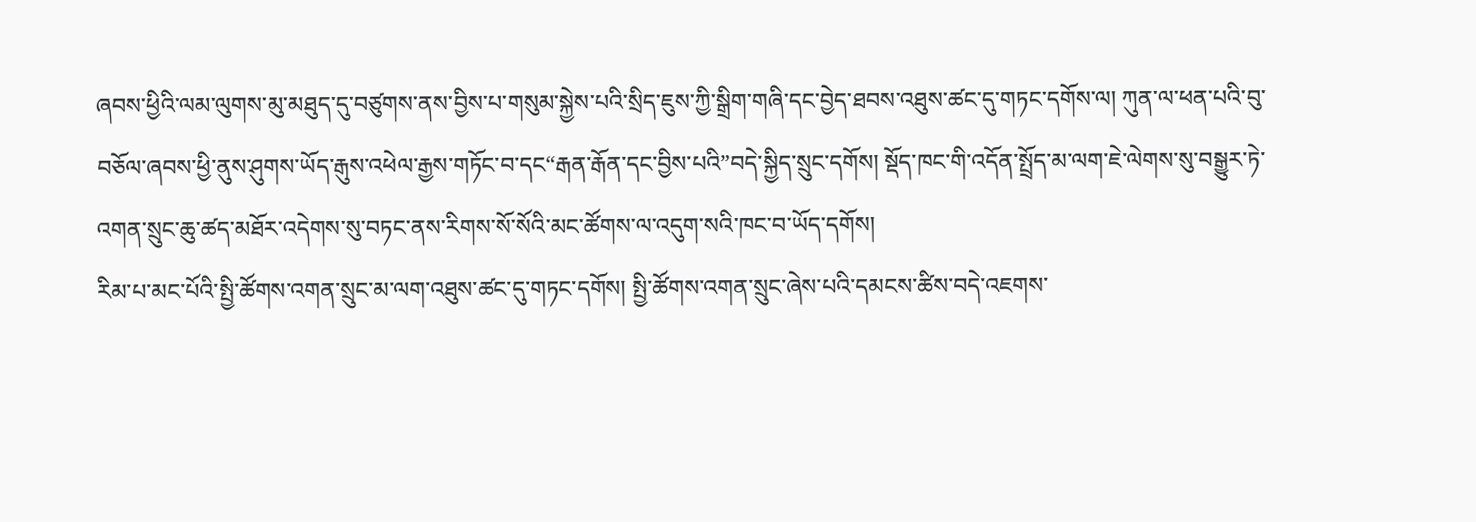ཞབས་ཕྱིའི་ལམ་ལུགས་མུ་མཐུད་དུ་བཙུགས་ནས་བྱིས་པ་གསུམ་སྐྱེས་པའི་སྲིད་ཇུས་ཀྱི་སྒྲིག་གཞི་དང་བྱེད་ཐབས་འཐུས་ཚང་དུ་གཏང་དགོས་ལ། ཀུན་ལ་ཕན་པའི་བུ་བཅོལ་ཞབས་ཕྱི་ནུས་ཤུགས་ཡོད་རྒུས་འཕེལ་རྒྱས་གཏོང་བ་དང“རྒན་རྒོན་དང་བྱིས་པའི”བདེ་སྐྱིད་སྲུང་དགོས། སྡོད་ཁང་གི་འདོན་སྤྲོད་མ་ལག་ཇེ་ལེགས་སུ་བསྒྱུར་ཏེ་འགན་སྲུང་ཆུ་ཚད་མཐོར་འདེགས་སུ་བཏང་ནས་རིགས་སོ་སོའི་མང་ཚོགས་ལ་འདུག་སའི་ཁང་བ་ཡོད་དགོས།
རིམ་པ་མང་པོའི་སྤྱི་ཚོགས་འགན་སྲུང་མ་ལག་འཐུས་ཚང་དུ་གཏང་དགོས། སྤྱི་ཚོགས་འགན་སྲུང་ཞེས་པའི་དམངས་ཚིས་བདེ་འཇགས་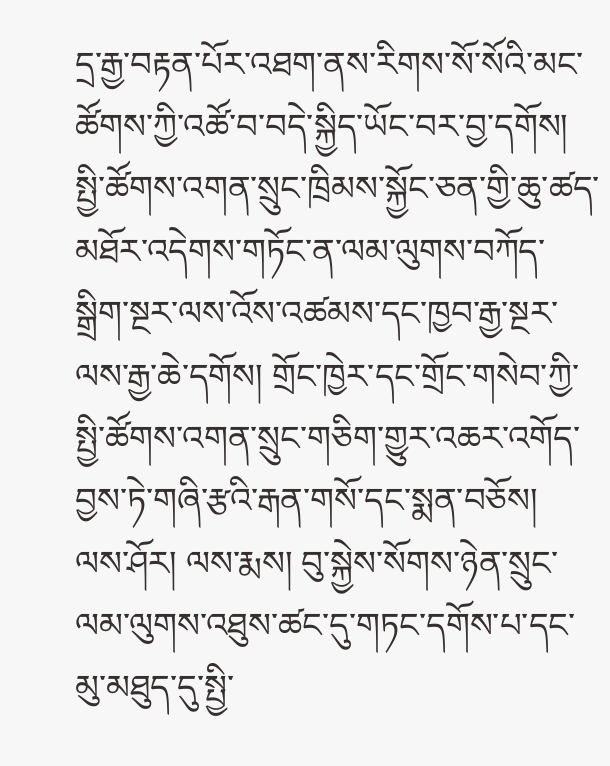དྲ་རྒྱ་བརྟན་པོར་འཐག་ནས་རིགས་སོ་སོའི་མང་ཚོགས་ཀྱི་འཚོ་བ་བདེ་སྐྱིད་ཡོང་བར་བྱ་དགོས། སྤྱི་ཚོགས་འགན་སྲུང་ཁྲིམས་སྐྱོང་ཅན་གྱི་ཆུ་ཚད་མཐོར་འདེགས་གཏོང་ན་ལམ་ལུགས་བཀོད་སྒྲིག་སྔར་ལས་འོས་འཚམས་དང་ཁྱབ་རྒྱ་སྔར་ལས་རྒྱ་ཆེ་དགོས། གྲོང་ཁྱེར་དང་གྲོང་གསེབ་ཀྱི་སྤྱི་ཚོགས་འགན་སྲུང་གཅིག་གྱུར་འཆར་འགོད་བྱས་ཏེ་གཞི་རྩའི་རྒན་གསོ་དང་སྨན་བཅོས། ལས་ཤོར། ལས་རྨས། བུ་སྐྱེས་སོགས་ཉེན་སྲུང་ལམ་ལུགས་འཐུས་ཚང་དུ་གཏང་དགོས་པ་དང་མུ་མཐུད་དུ་སྤྱི་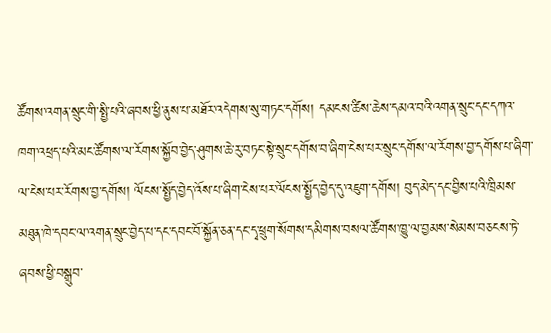ཚོགས་འགན་སྲུང་གི་སྤྱི་པའི་ཞབས་ཕྱི་ནུས་པ་མཐོར་འདེགས་སུ་གཏང་དགོས། དམངས་ཚིས་ཆེས་དམའ་བའི་འགན་སྲུང་དང་དཀའ་ཁག་འཕྲད་པའི་མང་ཚོགས་ལ་རོགས་སྐྱོབ་བྱེད་ཤུགས་ཆེ་རུ་བཏང་སྟེ་སྲུང་དགོས་བ་ཞིག་ངེས་པར་སྲུང་དགོས་ལ་རོགས་བྱ་དགོས་པ་ཞིག་ལ་ངེས་པར་རོགས་བྱ་དགོས། ལོངས་སྤྱོད་བྱེད་འོས་པ་ཞིག་ངེས་པར་ལོངས་སྤྱོད་བྱེད་དུ་འཇུག་དགོས། བུད་མེད་དང་བྱིས་པའི་ཁྲིམས་མཐུན་ཁེ་དབང་ལ་འགན་སྲུང་བྱེད་པ་དང་དབང་བོ་སྐྱོན་ཅན་དང་དྭ་ཕྲུག་སོགས་དམིགས་བསལ་ཚོགས་ཁྱུ་ལ་བྱམས་སེམས་བཅངས་ཏེ་ཞབས་ཕྱི་བསྒྲུབ་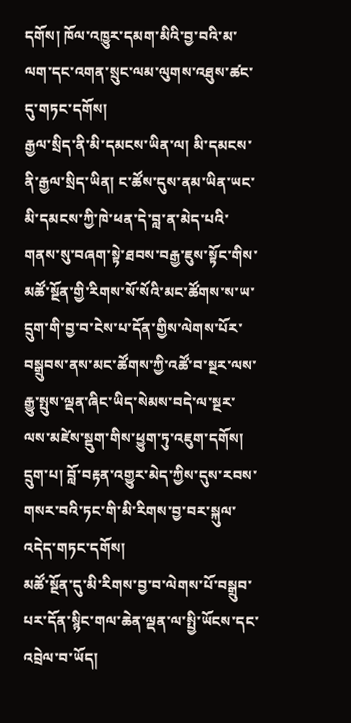དགོས། ཁོལ་འཁྱུར་དམག་མིའི་བྱ་བའི་མ་ལག་དང་འགན་སྲུང་ལམ་ལུགས་འཐུས་ཚང་དུ་གཏང་དགོས།
རྒྱལ་སྲིད་ནི་མི་དམངས་ཡིན་ལ། མི་དམངས་ནི་རྒྱལ་སྲིད་ཡིན། ང་ཚོས་དུས་ནམ་ཡིན་ཡང་མི་དམངས་ཀྱི་ཁེ་ཕན་དེ་བླ་ན་མེད་པའི་གནས་སུ་བཞག་སྟེ་ཐབས་བརྒྱ་ཇུས་སྟོང་གིས་མཚོ་སྔོན་གྱི་རིགས་སོ་སོའི་མང་ཚོགས་ས་ཡ་དྲུག་གི་བྱ་བ་ངེས་པ་དོན་གྱིས་ལེགས་པོར་བསྒྲུབས་ནས་མང་ཚོགས་ཀྱི་འཚོ་བ་སྔར་ལས་རྒྱུ་སྤུས་ལྡན་ཞིང་ཡིད་སེམས་བདེ་ལ་སྔར་ལས་མཛེས་སྡུག་གིས་ཕྱུག་ཏུ་འཇུག་དགོས།
དྲུག་པ། བློ་བརྟན་འགྱུར་མེད་ཀྱིས་དུས་རབས་གསར་བའི་ཏང་གི་མི་རིགས་བྱ་བར་སྐུལ་འདེད་གཏང་དགོས།
མཚོ་སྔོན་དུ་མི་རིགས་བྱ་བ་ལེགས་པོ་བསྒྲུབ་པར་དོན་སྙིང་གལ་ཆེན་ལྡན་ལ་སྤྱི་ཡོངས་དང་འབྲེལ་བ་ཡོད།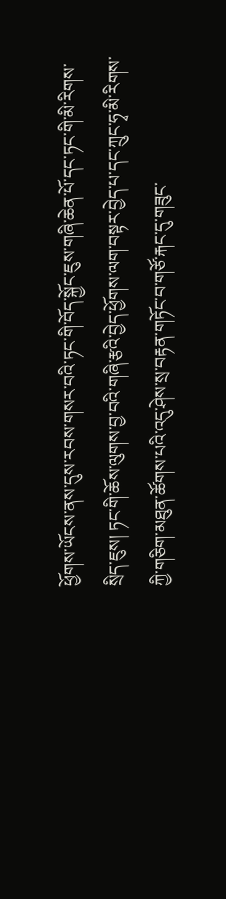ཕྱོགས་ཡོངས་ནས་དུས་རབས་གསར་བའི་ཏང་གི་བོད་སྐྱོང་ཇུས་གཞི་ཆེན་པོ་དང་ཏང་གི་མི་རིགས་སྲིད་ཇུས། ཏང་གི་ཆོས་ལུགས་བྱ་བའི་གཞི་རྩའི་བྱེད་ཕྱོགས་ལག་བསྟར་བྱེད་པ་དང་ཀྲུང་ཧྭ་མི་རིགས་ཀྱི་གཅིག་མཐུན་ཚོགས་པའི་འདུ་ཤེས་སྲ་བརྟན་གཏོང་བ་གཙོ་རྐང་དུ་གཟུང་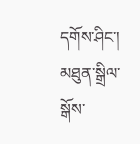དགོས་ཤིང་། མཐུན་སྒྲིལ་སྒོས་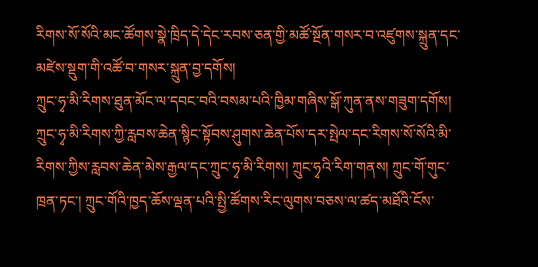རིགས་སོ་སོའི་མང་ཚོགས་སྣེ་ཁྲིད་དེ་དེང་རབས་ཅན་གྱི་མཚོ་སྔོན་གསར་བ་འཛུགས་སྐྲུན་དང་མཛེས་སྡུག་གི་འཚོ་བ་གསར་སྐྲུན་བྱ་དགོས།
ཀྲུང་ཧྭ་མི་རིགས་ཐུན་མོང་ལ་དབང་བའི་བསམ་པའི་ཁྱིམ་གཞིས་སྒོ་ཀུན་ནས་གཟུག་དགོས། ཀྲུང་ཧྭ་མི་རིགས་ཀྱི་རླབས་ཆེན་སྙིང་སྟོབས་ཤུགས་ཆེན་པོས་དར་སྤེལ་དང་རིགས་སོ་སོའི་མི་རིགས་ཀྱིས་རླབས་ཆེན་མེས་རྒྱལ་དང་ཀྲུང་ཧྭ་མི་རིགས། ཀྲུང་ཧྭའི་རིག་གནས། ཀྲུང་གོ་གུང་ཁྲན་ཏང་། ཀྲུང་གོའི་ཁྱད་ཆོས་ལྡན་པའི་སྤྱི་ཚོགས་རིང་ལུགས་བཅས་ལ་ཚད་མཐོའི་ངོས་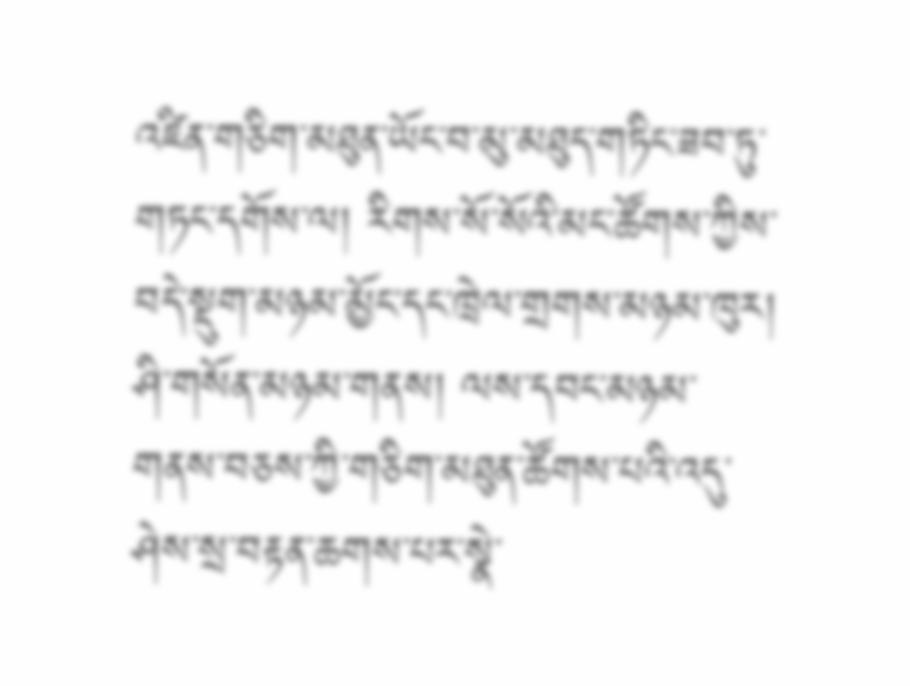འཛིན་གཅིག་མཐུན་ཡོང་བ་མུ་མཐུད་གཏིང་ཟབ་ཏུ་གཏང་དགོས་ལ། རིགས་སོ་སོའི་མང་ཚོགས་ཀྱིས་བདེ་སྡུག་མཉམ་མྱོང་དང་ཁྲེལ་གྲགས་མཉམ་ཁུར། ཤི་གསོན་མཉམ་གནས། ལས་དབང་མཉམ་གནས་བཅས་ཀྱི་གཅིག་མཐུན་ཚོགས་པའི་འདུ་ཤེས་སྲ་བརྟན་ཆགས་པར་སྣེ་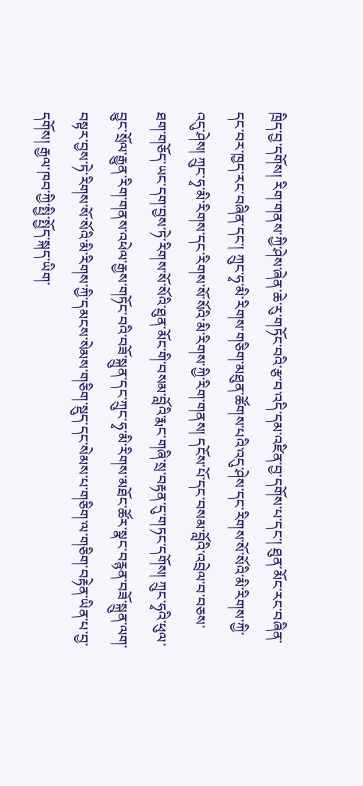ཁྲིད་བྱ་དགོས། རིག་གནས་ཀྱི་ཤེས་ཞེན་ཆེ་རུ་གཏོང་བའི་རྩ་བ་འདི་དམ་འཛིན་བྱ་དགོས་པ་དང་། ཐུན་མོང་རང་བཞིན་དང་བར་ཁྱད་རང་བཞིན་དང་། ཀྲུང་ཧྭ་མི་རིགས་གཅིག་མཐུན་ཚོགས་པའི་འདུ་ཤེས་དང་རིགས་སོ་སོའི་མི་རིགས་ཀྱི་འདུ་ཤེས། ཀྲུང་ཧྭ་མི་རིགས་དང་རིགས་སོ་སོའི་མི་རིགས་ཀྱི་རིག་གནས། དངོས་པོ་དང་བསམ་བློའི་འབྲེལ་བ་བཅས་ཐག་གཅོད་ཡང་དག་བྱས་ཏེ་རིགས་སོ་སོའི་ཐུན་མོང་གི་བསམ་བློའི་རྨང་གཞི་སྲ་བརྟན་དུ་གཏང་དགོས། ཀྲུང་ཧྭའི་ཕུལ་བྱུང་སྲོལ་རྒྱུན་རིག་གནས་འཕེལ་རྒྱས་གཏོང་བའི་བཟོ་སྐྲུན་དང་ཀྲུང་ཧྭ་མི་རིགས་མཐོང་ཚོར་སྣང་བརྙན་བཟོ་སྐྲུན་ལག་བསྟར་བྱས་ཏེ་རིགས་སོ་སོའི་མི་རིགས་ཀྱི་དམངས་སེམས་གཅིག་སྡུད་དང་སེམས་པ་གཅིག་ལ་གཅིག་བརྟེན་ཡིན་པ་བྱ་དགོས། རྒྱལ་ཁབ་ཀྱི་སྤྱི་སྤྱོད་སྐད་ཡིག་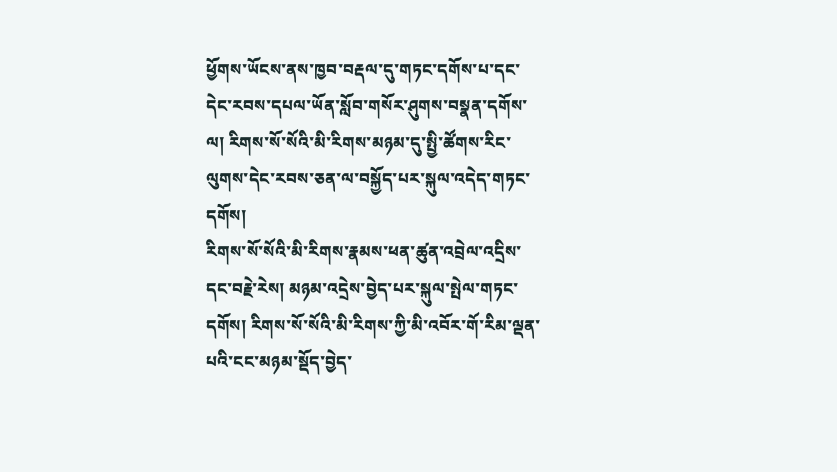ཕྱོགས་ཡོངས་ནས་ཁྱབ་བརྡལ་དུ་གཏང་དགོས་པ་དང་དེང་རབས་དཔལ་ཡོན་སློབ་གསོར་ཤུགས་བསྣན་དགོས་ལ། རིགས་སོ་སོའི་མི་རིགས་མཉམ་དུ་སྤྱི་ཚོགས་རིང་ལུགས་དེང་རབས་ཅན་ལ་བསྐྱོད་པར་སྐུལ་འདེད་གཏང་དགོས།
རིགས་སོ་སོའི་མི་རིགས་རྣམས་ཕན་ཚུན་འབྲེལ་འདྲིས་དང་བརྗེ་རེས། མཉམ་འདྲེས་བྱེད་པར་སྐུལ་སྤེལ་གཏང་དགོས། རིགས་སོ་སོའི་མི་རིགས་ཀྱི་མི་འབོར་གོ་རིམ་ལྡན་པའི་ངང་མཉམ་སྡོད་བྱེད་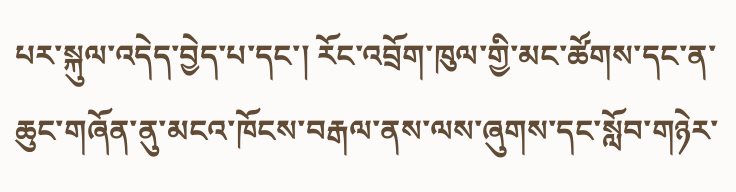པར་སྐུལ་འདེད་བྱེད་པ་དང་། རོང་འབྲོག་ཁུལ་གྱི་མང་ཚོགས་དང་ན་ཆུང་གཞོན་ནུ་མངའ་ཁོངས་བརྒལ་ནས་ལས་ཞུགས་དང་སློབ་གཉེར་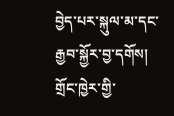བྱེད་པར་སྐུལ་མ་དང་རྒྱབ་སྐྱོར་བྱ་དགོས། གྲོང་ཁྱེར་གྱི་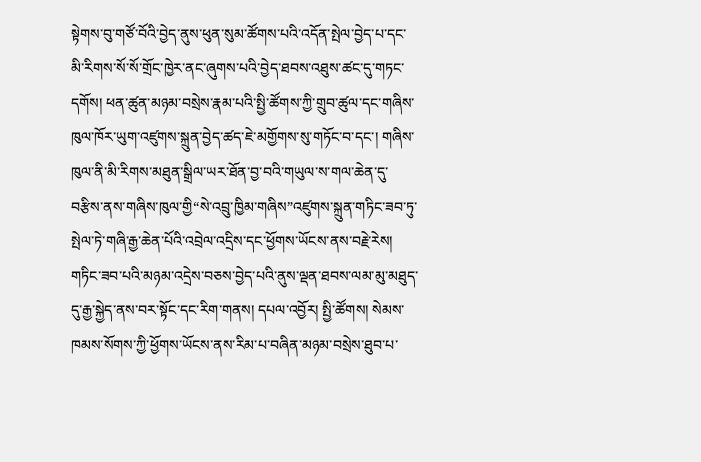སྟེགས་བུ་གཙོ་བོའི་བྱེད་ནུས་ཕུན་སུམ་ཚོགས་པའི་འདོན་སྤེལ་བྱེད་པ་དང་མི་རིགས་སོ་སོ་གྲོང་ཁྱེར་ནང་ཞུགས་པའི་བྱེད་ཐབས་འཐུས་ཚང་དུ་གཏང་དགོས། ཕན་ཚུན་མཉམ་བསྲེས་རྣམ་པའི་སྤྱི་ཚོགས་ཀྱི་གྲུབ་ཚུལ་དང་གཞིས་ཁུལ་ཁོར་ཡུག་འཛུགས་སྐྲུན་བྱེད་ཚད་ཇེ་མགྱོགས་སུ་གཏོང་བ་དང་། གཞིས་ཁུལ་ནི་མི་རིགས་མཐུན་སྒྲིལ་ཡར་ཐོན་བྱ་བའི་གཡུལ་ས་གལ་ཆེན་དུ་བརྩིས་ནས་གཞིས་ཁུལ་གྱི“སེ་འབྲུ་ཁྱིམ་གཞིས”འཛུགས་སྐྲུན་གཏིང་ཟབ་ཏུ་སྤེལ་ཏེ་གཞི་རྒྱ་ཆེན་པོའི་འབྲེལ་འདྲིས་དང་ཕྱོགས་ཡོངས་ནས་བརྗེ་རེས། གཏིང་ཟབ་པའི་མཉམ་འདྲེས་བཅས་བྱེད་པའི་ནུས་ལྡན་ཐབས་ལམ་མུ་མཐུད་དུ་རྒྱ་སྐྱེད་ནས་བར་སྟོང་དང་རིག་གནས། དཔལ་འབྱོར། སྤྱི་ཚོགས། སེམས་ཁམས་སོགས་ཀྱི་ཕྱོགས་ཡོངས་ནས་རིམ་པ་བཞིན་མཉམ་བསྲེས་ཐུབ་པ་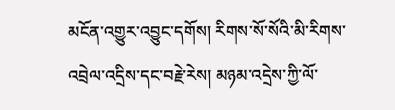མངོན་འགྱུར་འབྱུང་དགོས། རིགས་སོ་སོའི་མི་རིགས་འབྲེལ་འདྲིས་དང་བརྗེ་རེས། མཉམ་འདྲེས་ཀྱི་ལོ་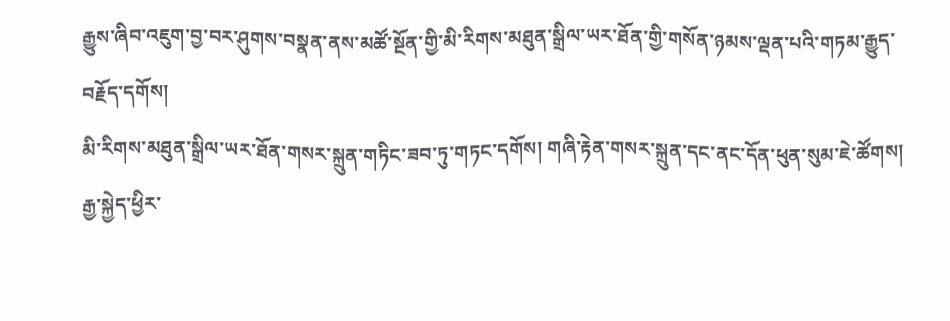རྒྱུས་ཞིབ་འཇུག་བྱ་བར་ཤུགས་བསྣན་ནས་མཚོ་སྔོན་གྱི་མི་རིགས་མཐུན་སྒྲིལ་ཡར་ཐོན་གྱི་གསོན་ཉམས་ལྡན་པའི་གཏམ་རྒྱུད་བརྗོད་དགོས།
མི་རིགས་མཐུན་སྒྲིལ་ཡར་ཐོན་གསར་སྐྲུན་གཏིང་ཟབ་ཏུ་གཏང་དགོས། གཞི་རྟེན་གསར་སྐྲུན་དང་ནང་དོན་ཕུན་སུམ་ཇེ་ཚོགས། རྒྱ་སྐྱེད་ཕྱིར་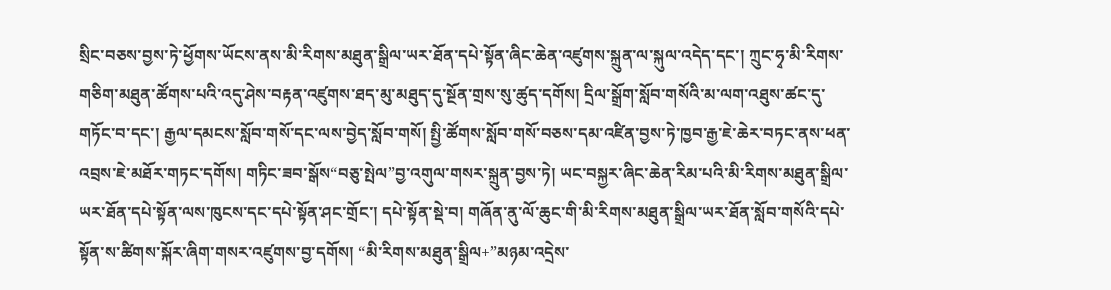སྲིང་བཅས་བྱས་ཏེ་ཕྱོགས་ཡོངས་ནས་མི་རིགས་མཐུན་སྒྲིལ་ཡར་ཐོན་དཔེ་སྟོན་ཞིང་ཆེན་འཛུགས་སྐྲུན་ལ་སྐུལ་འདེད་དང་། ཀྲུང་ཧྭ་མི་རིགས་གཅིག་མཐུན་ཚོགས་པའི་འདུ་ཤེས་བརྟན་འཛུགས་ཐད་མུ་མཐུད་དུ་སྔོན་གྲས་སུ་ཚུད་དགོས། དྲིལ་སྒྲོག་སློབ་གསོའི་མ་ལག་འཐུས་ཚང་དུ་གཏོང་བ་དང་། རྒྱལ་དམངས་སློབ་གསོ་དང་ལས་བྱེད་སློབ་གསོ། སྤྱི་ཚོགས་སློབ་གསོ་བཅས་དམ་འཛིན་བྱས་ཏེ་ཁྱབ་རྒྱ་ཇེ་ཆེར་བཏང་ནས་ཕན་འབྲས་ཇེ་མཐོར་གཏང་དགོས། གཏིང་ཟབ་སྒོས“བཅུ་སྤེལ”བྱ་འགུལ་གསར་སྐྲུན་བྱས་ཏེ། ཡང་བསྐྱར་ཞིང་ཆེན་རིམ་པའི་མི་རིགས་མཐུན་སྒྲིལ་ཡར་ཐོན་དཔེ་སྟོན་ལས་ཁུངས་དང་དཔེ་སྟོན་ཤང་གྲོང་། དཔེ་སྟོན་སྡེ་བ། གཞོན་ནུ་ལོ་ཆུང་གི་མི་རིགས་མཐུན་སྒྲིལ་ཡར་ཐོན་སློབ་གསོའི་དཔེ་སྟོན་ས་ཚིགས་སྐོར་ཞིག་གསར་འཛུགས་བྱ་དགོས། “མི་རིགས་མཐུན་སྒྲིལ+”མཉམ་འདྲེས་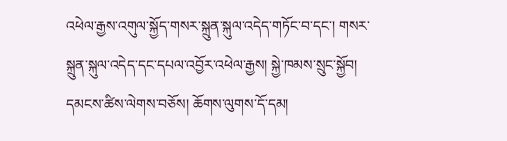འཕེལ་རྒྱས་འགུལ་སྐྱོད་གསར་སྐྲུན་སྐུལ་འདེད་གཏོང་བ་དང་། གསར་སྐྲུན་སྐུལ་འདེད་དང་དཔལ་འབྱོར་འཕེལ་རྒྱས། སྐྱེ་ཁམས་སྲུང་སྐྱོབ། དམངས་ཚིས་ལེགས་བཅོས། ཆོགས་ལུགས་དོ་དམ།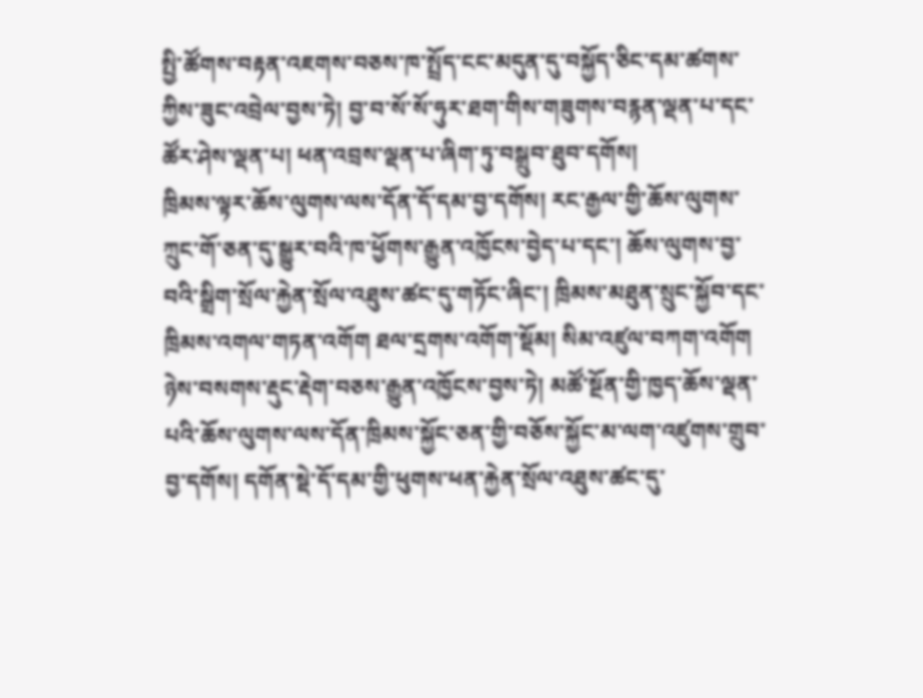སྤྱི་ཚོགས་བརྟན་འཇགས་བཅས་ཁ་སྤྲོད་ངང་མདུན་དུ་བསྐྱོད་ཅིང་དམ་ཚགས་ཀྱིས་ཟུང་འབྲེལ་བྱས་ཏེ། བྱ་བ་སོ་སོ་ཧུར་ཐག་གིས་གཟུགས་བརྙན་ལྡན་པ་དང་ཚོར་ཤེས་ལྡན་པ། ཕན་འབྲས་ལྡན་པ་ཞིག་ཏུ་བསྒྲུབ་ཐུབ་དགོས།
ཁྲིམས་ལྟར་ཆོས་ལུགས་ལས་དོན་དོ་དམ་བྱ་དགོས། རང་རྒྱལ་གྱི་ཆོས་ལུགས་ཀྲུང་གོ་ཅན་དུ་སྒྱུར་བའི་ཁ་ཕྱོགས་རྒྱུན་འཁྱོངས་བྱེད་པ་དང་། ཆོས་ལུགས་བྱ་བའི་སྒྲིག་སྲོལ་རྐྱེན་སྲོལ་འཐུས་ཚང་དུ་གཏོང་ཞིང་། ཁྲིམས་མཐུན་སྲུང་སྐྱོབ་དང་ཁྲིམས་འགལ་གཏན་འགོག ཐལ་དྲགས་འགོག་སྡོམ། སིམ་འཛུལ་བཀག་འགོག ཉེས་བསགས་རྡུང་རྡེག་བཅས་རྒྱུན་འཁྱོངས་བྱས་ཏེ། མཚོ་སྔོན་གྱི་ཁྱད་ཆོས་ལྡན་པའི་ཆོས་ལུགས་ལས་དོན་ཁྲིམས་སྐྱོང་ཅན་གྱི་བཅོས་སྐྱོང་མ་ལག་འཛུགས་གྲུབ་བྱ་དགོས། དགོན་སྡེ་དོ་དམ་གྱི་ཕུགས་ཕན་རྐྱེན་སྲོལ་འཐུས་ཚང་དུ་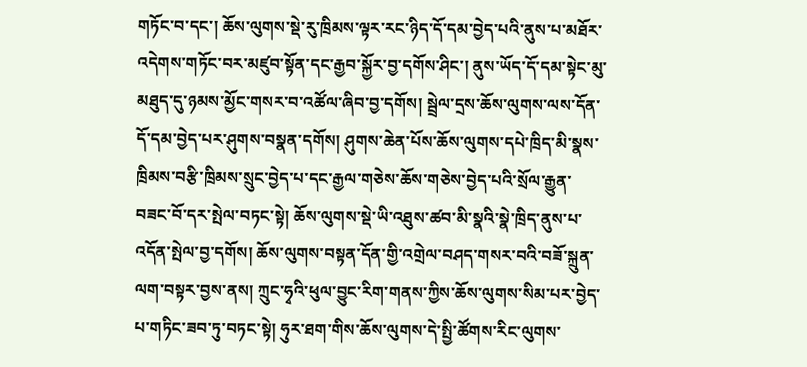གཏོང་བ་དང་། ཆོས་ལུགས་སྡེ་རུ་ཁྲིམས་ལྟར་རང་ཉིད་དོ་དམ་བྱེད་པའི་ནུས་པ་མཐོར་འདེགས་གཏོང་བར་མཛུབ་སྟོན་དང་རྒྱབ་སྐྱོར་བྱ་དགོས་ཤིང་། ནུས་ཡོད་དོ་དམ་སྟེང་མུ་མཐུད་དུ་ཉམས་མྱོང་གསར་བ་འཚོལ་ཞིབ་བྱ་དགོས། སྦྲེལ་དྲས་ཆོས་ལུགས་ལས་དོན་དོ་དམ་བྱེད་པར་ཤུགས་བསྣན་དགོས། ཤུགས་ཆེན་པོས་ཆོས་ལུགས་དཔེ་ཁྲིད་མི་སྣས་ཁྲིམས་བརྩི་ཁྲིམས་སྲུང་བྱེད་པ་དང་རྒྱལ་གཅེས་ཆོས་གཅེས་བྱེད་པའི་སྲོལ་རྒྱུན་བཟང་བོ་དར་སྤེལ་བཏང་སྟེ། ཆོས་ལུགས་སྡེ་ཡི་འཐུས་ཚབ་མི་སྣའི་སྣེ་ཁྲིད་ནུས་པ་འདོན་སྤེལ་བྱ་དགོས། ཆོས་ལུགས་བསྟན་དོན་གྱི་འགྲེལ་བཤད་གསར་བའི་བཟོ་སྐྲུན་ལག་བསྟར་བྱས་ནས། ཀྲུང་ཧྭའི་ཕུལ་བྱུང་རིག་གནས་ཀྱིས་ཆོས་ལུགས་སིམ་པར་བྱེད་པ་གཏིང་ཟབ་ཏུ་བཏང་སྟེ། ཧུར་ཐག་གིས་ཆོས་ལུགས་དེ་སྤྱི་ཚོགས་རིང་ལུགས་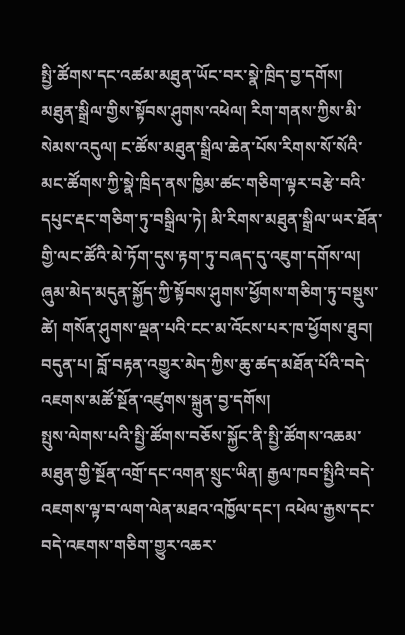སྤྱི་ཚོགས་དང་འཚམ་མཐུན་ཡོང་བར་སྣེ་ཁྲིད་བྱ་དགོས།
མཐུན་སྒྲིལ་གྱིས་སྟོབས་ཤུགས་འཕེལ། རིག་གནས་ཀྱིས་མི་སེམས་འདུལ། ང་ཚོས་མཐུན་སྒྲིལ་ཆེན་པོས་རིགས་སོ་སོའི་མང་ཚོགས་ཀྱི་སྣེ་ཁྲིད་ནས་ཁྱིམ་ཚང་གཅིག་ལྟར་བརྩེ་བའི་དཔུང་རྡང་གཅིག་ཏུ་བསྒྲིལ་ཏེ། མི་རིགས་མཐུན་སྒྲིལ་ཡར་ཐོན་གྱི་ལང་ཚོའི་མེ་ཏོག་དུས་རྟག་ཏུ་བཞད་དུ་འཇུག་དགོས་ལ། ཞུམ་མེད་མདུན་སྐྱོད་ཀྱི་སྟོབས་ཤུགས་ཕྱོགས་གཅིག་ཏུ་བསྡུས་ཚེ། གསོན་ཤུགས་ལྡན་པའི་ངང་མ་འོངས་པར་ཁ་ཕྱོགས་ཐུབ།
བདུན་པ། བློ་བརྟན་འགྱུར་མེད་ཀྱིས་ཆུ་ཚད་མཐོན་པོའི་བདེ་འཇགས་མཚོ་སྔོན་འཛུགས་སྐྲུན་བྱ་དགོས།
སྤུས་ལེགས་པའི་སྤྱི་ཚོགས་བཅོས་སྐྱོང་ནི་སྤྱི་ཚོགས་འཆམ་མཐུན་གྱི་སྔོན་འགྲོ་དང་འགན་སྲུང་ཡིན། རྒྱལ་ཁབ་སྤྱིའི་བདེ་འཇགས་ལྟ་བ་ལག་ལེན་མཐའ་འཁྱོལ་དང་། འཕེལ་རྒྱས་དང་བདེ་འཇགས་གཅིག་གྱུར་འཆར་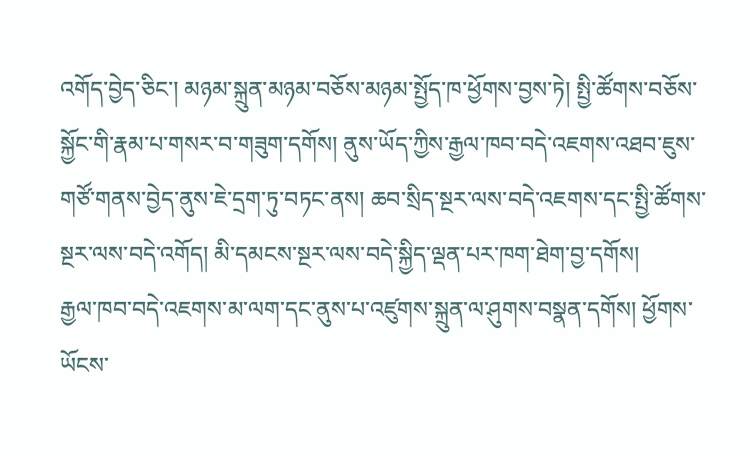འགོད་བྱེད་ཅིང་། མཉམ་སྐྲུན་མཉམ་བཅོས་མཉམ་སྤྱོད་ཁ་ཕྱོགས་བྱས་ཏེ། སྤྱི་ཚོགས་བཅོས་སྐྱོང་གི་རྣམ་པ་གསར་བ་གཟུག་དགོས། ནུས་ཡོད་ཀྱིས་རྒྱལ་ཁབ་བདེ་འཇགས་འཐབ་ཇུས་གཙོ་གནས་བྱེད་ནུས་ཇེ་དྲག་ཏུ་བཏང་ནས། ཆབ་སྲིད་སྔར་ལས་བདེ་འཇགས་དང་སྤྱི་ཚོགས་སྔར་ལས་བདེ་འགོད། མི་དམངས་སྔར་ལས་བདེ་སྐྱིད་ལྡན་པར་ཁག་ཐེག་བྱ་དགོས།
རྒྱལ་ཁབ་བདེ་འཇགས་མ་ལག་དང་ནུས་པ་འཛུགས་སྐྲུན་ལ་ཤུགས་བསྣན་དགོས། ཕྱོགས་ཡོངས་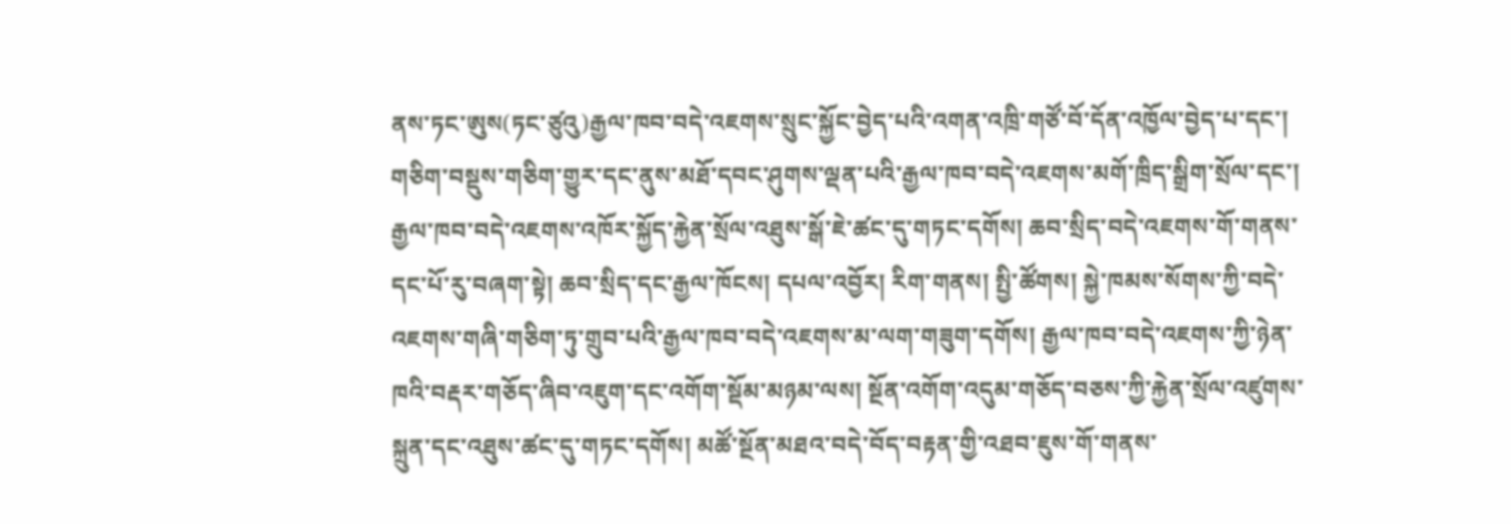ནས་ཏང་ཨུས(ཏང་ཙུའུ)རྒྱལ་ཁབ་བདེ་འཇགས་སྲུང་སྐྱོང་བྱེད་པའི་འགན་འཁྲི་གཙོ་བོ་དོན་འཁྱོལ་བྱེད་པ་དང་། གཅིག་བསྡུས་གཅིག་གྱུར་དང་ནུས་མཐོ་དབང་ཤུགས་ལྡན་པའི་རྒྱལ་ཁབ་བདེ་འཇགས་མགོ་ཁྲིད་སྒྲིག་སྲོལ་དང་། རྒྱལ་ཁབ་བདེ་འཇགས་འཁོར་སྐྱོད་རྐྱེན་སྲོལ་འཐུས་སྒོ་ཇེ་ཚང་དུ་གཏང་དགོས། ཆབ་སྲིད་བདེ་འཇགས་གོ་གནས་དང་པོ་རུ་བཞག་སྟེ། ཆབ་སྲིད་དང་རྒྱལ་ཁོངས། དཔལ་འབྱོར། རིག་གནས། སྤྱི་ཚོགས། སྐྱེ་ཁམས་སོགས་ཀྱི་བདེ་འཇགས་གཞི་གཅིག་ཏུ་གྲུབ་པའི་རྒྱལ་ཁབ་བདེ་འཇགས་མ་ལག་གཟུག་དགོས། རྒྱལ་ཁབ་བདེ་འཇགས་ཀྱི་ཉེན་ཁའི་བརྡར་གཅོད་ཞིབ་འཇུག་དང་འགོག་སྡོམ་མཉམ་ལས། སྔོན་འགོག་འདུམ་གཅོད་བཅས་ཀྱི་རྐྱེན་སྲོལ་འཛུགས་སྐྲུན་དང་འཐུས་ཚང་དུ་གཏང་དགོས། མཚོ་སྔོན་མཐའ་བདེ་བོད་བརྟན་གྱི་འཐབ་ཇུས་གོ་གནས་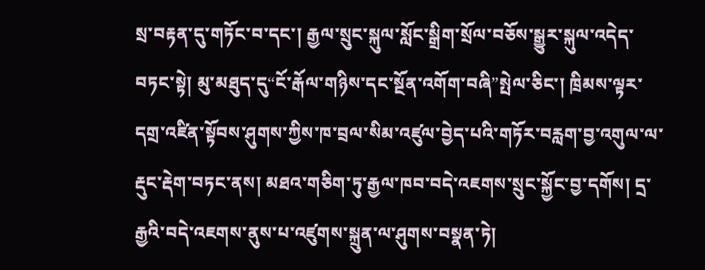སྲ་བརྟན་དུ་གཏོང་བ་དང་། རྒྱལ་སྲུང་སྐུལ་སློང་སྒྲིག་སྲོལ་བཅོས་སྒྱུར་སྐུལ་འདེད་བཏང་སྟེ། མུ་མཐུད་དུ“ངོ་རྒོལ་གཉིས་དང་སྔོན་འགོག་བཞི”སྤེལ་ཅིང་། ཁྲིམས་ལྟར་དགྲ་འཛིན་སྟོབས་ཤུགས་ཀྱིས་ཁ་བྲལ་སིམ་འཛུལ་བྱེད་པའི་གཏོར་བརླག་བྱ་འགུལ་ལ་རྡུང་རྡེག་བཏང་ནས། མཐའ་གཅིག་ཏུ་རྒྱལ་ཁབ་བདེ་འཇགས་སྲུང་སྐྱོང་བྱ་དགོས། དྲ་རྒྱའི་བདེ་འཇགས་ནུས་པ་འཛུགས་སྐྲུན་ལ་ཤུགས་བསྣན་ཏེ།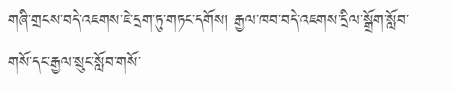གཞི་གྲངས་བདེ་འཇགས་ཇེ་དྲག་ཏུ་གཏང་དགོས། རྒྱལ་ཁབ་བདེ་འཇགས་དྲིལ་སྒྲོག་སློབ་གསོ་དང་རྒྱལ་སྲུང་སློབ་གསོ་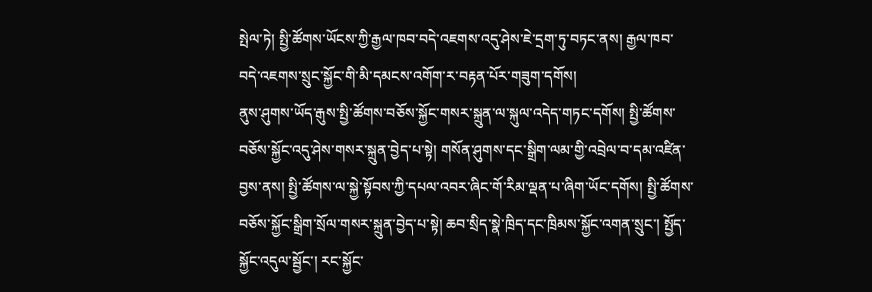སྤེལ་ཏེ། སྤྱི་ཚོགས་ཡོངས་ཀྱི་རྒྱལ་ཁབ་བདེ་འཇགས་འདུ་ཤེས་ཇེ་དྲག་ཏུ་བཏང་ནས། རྒྱལ་ཁབ་བདེ་འཇགས་སྲུང་སྐྱོང་གི་མི་དམངས་འགོག་ར་བརྟན་པོར་གཟུག་དགོས།
ནུས་ཤུགས་ཡོད་རྒུས་སྤྱི་ཚོགས་བཅོས་སྐྱོང་གསར་སྐྲུན་ལ་སྐུལ་འདེད་གཏང་དགོས། སྤྱི་ཚོགས་བཅོས་སྐྱོང་འདུ་ཤེས་གསར་སྐྲུན་བྱེད་པ་སྟེ། གསོན་ཤུགས་དང་སྒྲིག་ལམ་གྱི་འབྲེལ་བ་དམ་འཛིན་བྱས་ནས། སྤྱི་ཚོགས་ལ་སྐྱེ་སྟོབས་ཀྱི་དཔལ་འབར་ཞིང་གོ་རིམ་ལྡན་པ་ཞིག་ཡོང་དགོས། སྤྱི་ཚོགས་བཅོས་སྐྱོང་སྒྲིག་སྲོལ་གསར་སྐྲུན་བྱེད་པ་སྟེ། ཆབ་སྲིད་སྣེ་ཁྲིད་དང་ཁྲིམས་སྐྱོང་འགན་སྲུང་། སྤྱོད་སྐྱོང་འདུལ་སྦྱོང་། རང་སྐྱོང་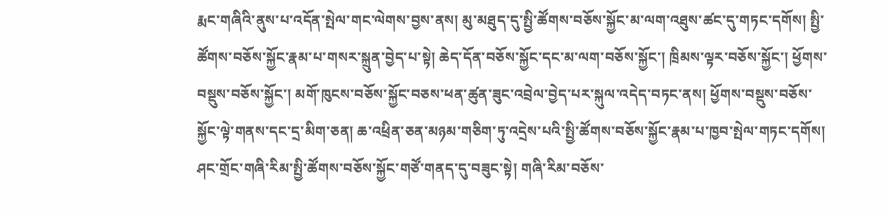རྨང་གཞིའི་ནུས་པ་འདོན་སྤེལ་གང་ལེགས་བྱས་ནས། མུ་མཐུད་དུ་སྤྱི་ཚོགས་བཅོས་སྐྱོང་མ་ལག་འཐུས་ཚང་དུ་གཏང་དགོས། སྤྱི་ཚོགས་བཅོས་སྐྱོང་རྣམ་པ་གསར་སྐྲུན་བྱེད་པ་སྟེ། ཆེད་དོན་བཅོས་སྐྱོང་དང་མ་ལག་བཅོས་སྐྱོང་། ཁྲིམས་ལྟར་བཅོས་སྐྱོང་། ཕྱོགས་བསྡུས་བཅོས་སྐྱོང་། མགོ་ཁུངས་བཅོས་སྐྱོང་བཅས་ཕན་ཚུན་ཟུང་འབྲེལ་བྱེད་པར་སྐུལ་འདེད་བཏང་ནས། ཕྱོགས་བསྡུས་བཅོས་སྐྱོང་ལྟེ་གནས་དང་དྲ་མིག་ཅན། ཆ་འཕྲིན་ཅན་མཉམ་གཅིག་ཏུ་འདྲེས་པའི་སྤྱི་ཚོགས་བཅོས་སྐྱོང་རྣམ་པ་ཁྱབ་སྤེལ་གཏང་དགོས། ཤང་གྲོང་གཞི་རིམ་སྤྱི་ཚོགས་བཅོས་སྐྱོང་གཙོ་གནད་དུ་བཟུང་སྟེ། གཞི་རིམ་བཅོས་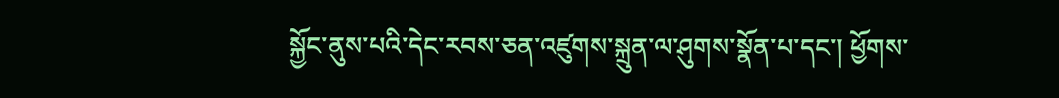སྐྱོང་ནུས་པའི་དེང་རབས་ཅན་འཛུགས་སྐྲུན་ལ་ཤུགས་སྣོན་པ་དང་། ཕྱོགས་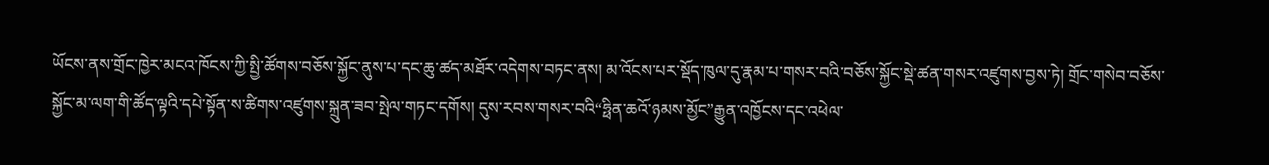ཡོངས་ནས་གྲོང་ཁྱེར་མངའ་ཁོངས་ཀྱི་སྤྱི་ཚོགས་བཅོས་སྐྱོང་ནུས་པ་དང་ཆུ་ཚད་མཐོར་འདེགས་བཏང་ནས། མ་འོངས་པར་སྡོད་ཁུལ་དུ་རྣམ་པ་གསར་བའི་བཅོས་སྐྱོང་སྡེ་ཚན་གསར་འཛུགས་བྱས་ཏེ། གྲོང་གསེབ་བཅོས་སྐྱོང་མ་ལག་གི་ཚོད་ལྟའི་དཔེ་སྟོན་ས་ཚིགས་འཛུགས་སྐྲུན་ཟབ་སྤེལ་གཏང་དགོས། དུས་རབས་གསར་བའི“ཧྥིན་ཆའོ་ཉམས་མྱོང”རྒྱུན་འཁྱོངས་དང་འཕེལ་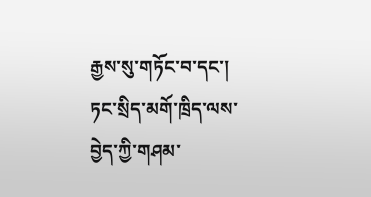རྒྱས་སུ་གཏོང་བ་དང་། ཏང་སྲིད་མགོ་ཁྲིད་ལས་བྱེད་ཀྱི་གཤམ་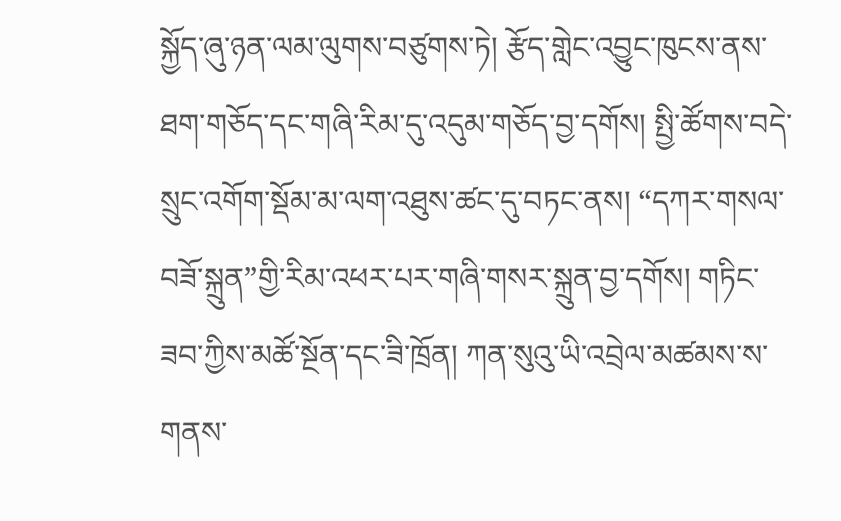སྐྱོད་ཞུ་ཉན་ལམ་ལུགས་བཙུགས་ཏེ། རྩོད་གླེང་འབྱུང་ཁུངས་ནས་ཐག་གཅོད་དང་གཞི་རིམ་དུ་འདུམ་གཅོད་བྱ་དགོས། སྤྱི་ཚོགས་བདེ་སྲུང་འགོག་སྡོམ་མ་ལག་འཐུས་ཚང་དུ་བཏང་ནས། “དཀར་གསལ་བཟོ་སྐྲུན”གྱི་རིམ་འཕར་པར་གཞི་གསར་སྐྲུན་བྱ་དགོས། གཏིང་ཟབ་ཀྱིས་མཚོ་སྔོན་དང་ཟི་ཁྲོན། ཀན་སུའུ་ཡི་འབྲེལ་མཚམས་ས་གནས་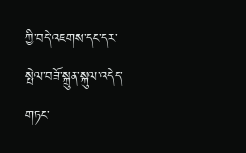ཀྱི་བདེ་འཇགས་དང་དར་སྤེལ་བཟོ་སྐྲུན་སྐུལ་འདེད་གཏང་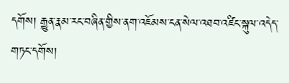དགོས། རྒྱུན་རྣམ་རང་བཞིན་གྱིས་ནག་འཇོམས་ངན་སེལ་འཐབ་འཛིང་སྐུལ་འདེད་གཏང་དགོས།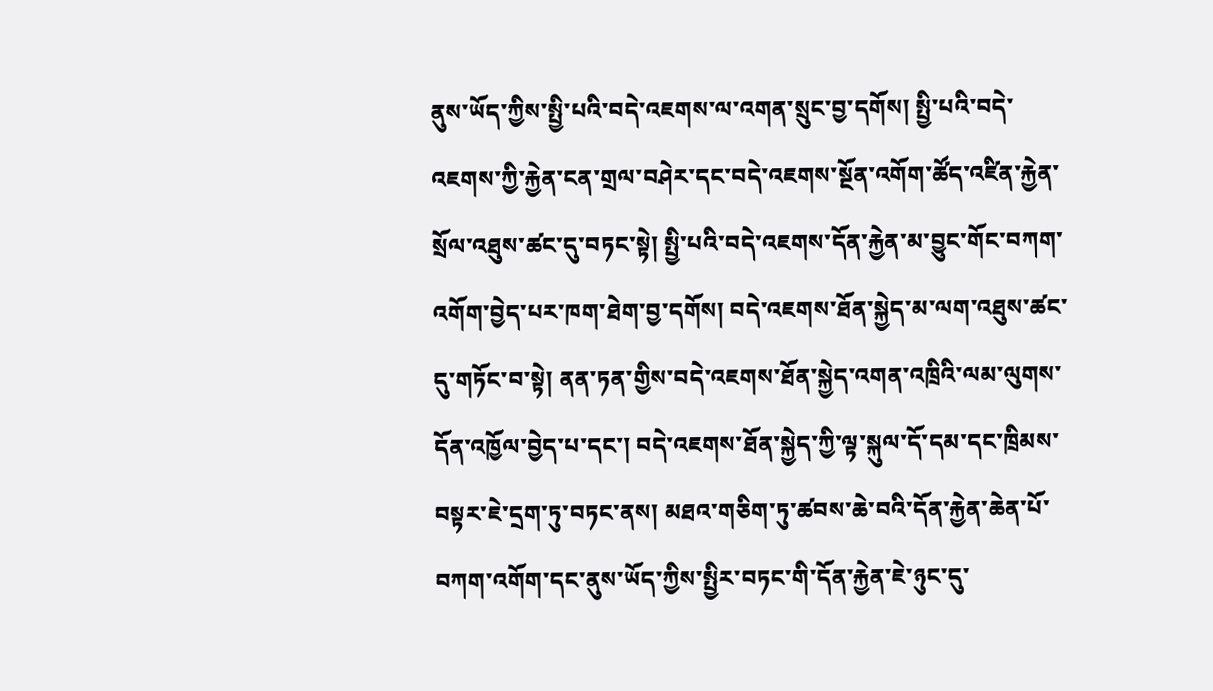ནུས་ཡོད་ཀྱིས་སྤྱི་པའི་བདེ་འཇགས་ལ་འགན་སྲུང་བྱ་དགོས། སྤྱི་པའི་བདེ་འཇགས་ཀྱི་རྐྱེན་ངན་གྲལ་བཤེར་དང་བདེ་འཇགས་སྔོན་འགོག་ཚོད་འཛིན་རྐྱེན་སྲོལ་འཐུས་ཚང་དུ་བཏང་སྟེ། སྤྱི་པའི་བདེ་འཇགས་དོན་རྐྱེན་མ་བྱུང་གོང་བཀག་འགོག་བྱེད་པར་ཁག་ཐེག་བྱ་དགོས། བདེ་འཇགས་ཐོན་སྐྱེད་མ་ལག་འཐུས་ཚང་དུ་གཏོང་བ་སྟེ། ནན་ཏན་གྱིས་བདེ་འཇགས་ཐོན་སྐྱེད་འགན་འཁྲིའི་ལམ་ལུགས་དོན་འཁྱོལ་བྱེད་པ་དང་། བདེ་འཇགས་ཐོན་སྐྱེད་ཀྱི་ལྟ་སྐུལ་དོ་དམ་དང་ཁྲིམས་བསྟར་ཇེ་དྲག་ཏུ་བཏང་ནས། མཐའ་གཅིག་ཏུ་ཚབས་ཆེ་བའི་དོན་རྐྱེན་ཆེན་པོ་བཀག་འགོག་དང་ནུས་ཡོད་ཀྱིས་སྤྱིར་བཏང་གི་དོན་རྐྱེན་ཇེ་ཉུང་དུ་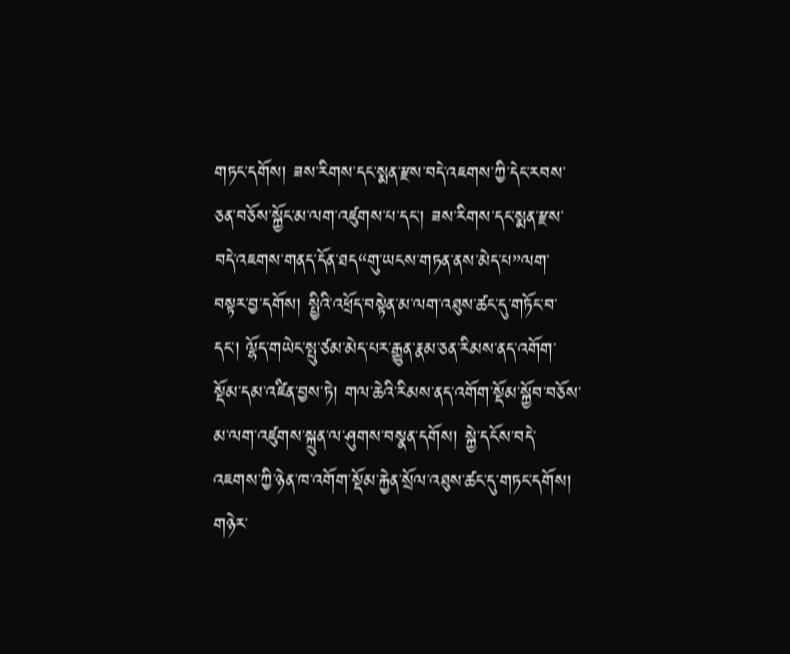གཏང་དགོས། ཟས་རིགས་དང་སྨན་རྫས་བདེ་འཇགས་ཀྱི་དེང་རབས་ཅན་བཅོས་སྐྱོང་མ་ལག་འཛུགས་པ་དང་། ཟས་རིགས་དང་སྨན་རྫས་བདེ་འཇགས་གནད་དོན་ཐད“གུ་ཡངས་གཏན་ནས་མེད་པ”ལག་བསྟར་བྱ་དགོས། སྤྱིའི་འཕྲོད་བསྟེན་མ་ལག་འཐུས་ཚང་དུ་གཏོང་བ་དང་། ལྷོད་གཡེང་སྤུ་ཙམ་མེད་པར་རྒྱུན་རྣམ་ཅན་རིམས་ནད་འགོག་སྡོམ་དམ་འཛིན་བྱས་ཏེ། གལ་ཆེའི་རིམས་ནད་འགོག་སྡོམ་སྐྱོབ་བཅོས་མ་ལག་འཛུགས་སྐྲུན་ལ་ཤུགས་བསྣན་དགོས། སྐྱེ་དངོས་བདེ་འཇགས་ཀྱི་ཉེན་ཁ་འགོག་སྡོམ་རྐྱེན་སྲོལ་འཐུས་ཚང་དུ་གཏང་དགོས། གཉེར་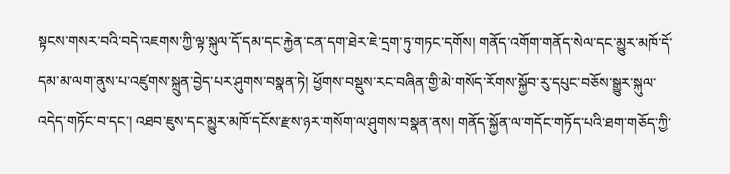སྟངས་གསར་བའི་བདེ་འཇགས་ཀྱི་ལྟ་སྐུལ་དོ་དམ་དང་རྐྱེན་ངན་དག་ཐེར་ཇེ་དྲག་ཏུ་གཏང་དགོས། གནོད་འགོག་གནོད་སེལ་དང་མྱུར་མཁོ་དོ་དམ་མ་ལག་ནུས་པ་འཛུགས་སྐྲུན་བྱེད་པར་ཤུགས་བསྣན་ཏེ། ཕྱོགས་བསྡུས་རང་བཞིན་གྱི་མེ་གསོད་རོགས་སྐྱོབ་རུ་དཔུང་བཅོས་སྒྱུར་སྐུལ་འདེད་གཏོང་བ་དང་། འཐབ་ཇུས་དང་མྱུར་མཁོ་དངོས་རྫས་ཉར་གསོག་ལ་ཤུགས་བསྣན་ནས། གནོད་སྐྱོན་ལ་གདོང་གཏོད་པའི་ཐག་གཅོད་ཀྱི་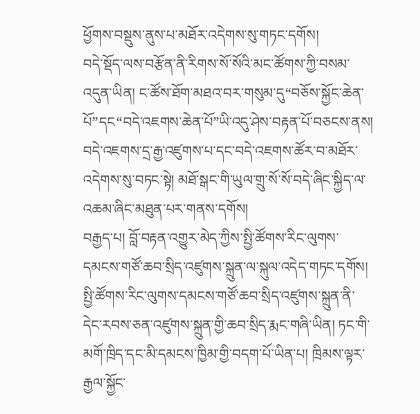ཕྱོགས་བསྡུས་ནུས་པ་མཐོར་འདེགས་སུ་གཏང་དགོས།
བདེ་སྡོད་ལས་བརྩོན་ནི་རིགས་སོ་སོའི་མང་ཚོགས་ཀྱི་བསམ་འདུན་ཡིན། ང་ཚོས་ཐོག་མཐའ་བར་གསུམ་དུ“བཅོས་སྐྱོང་ཆེན་པོ”དང“བདེ་འཇགས་ཆེན་པོ”ཡི་འདུ་ཤེས་བརྟན་པོ་བཅངས་ནས། བདེ་འཇགས་དྲ་རྒྱ་འཛུགས་པ་དང་བདེ་འཇགས་ཚོར་བ་མཐོར་འདེགས་སུ་བཏང་སྟེ། མཐོ་སྒང་གི་ཡུལ་གྲུ་སོ་སོ་བདེ་ཞིང་སྐྱིད་ལ་འཆམ་ཞིང་མཐུན་པར་གནས་དགོས།
བརྒྱད་པ། བློ་བརྟན་འགྱུར་མེད་ཀྱིས་སྤྱི་ཚོགས་རིང་ལུགས་དམངས་གཙོ་ཆབ་སྲིད་འཛུགས་སྐྲུན་ལ་སྐུལ་འདེད་གཏང་དགོས།
སྤྱི་ཚོགས་རིང་ལུགས་དམངས་གཙོ་ཆབ་སྲིད་འཛུགས་སྐྲུན་ནི་དེང་རབས་ཅན་འཛུགས་སྐྲུན་གྱི་ཆབ་སྲིད་རྨང་གཞི་ཡིན། ཏང་གི་མགོ་ཁྲིད་དང་མི་དམངས་ཁྱིམ་གྱི་བདག་པོ་ཡིན་པ། ཁྲིམས་ལྟར་རྒྱལ་སྐྱོང་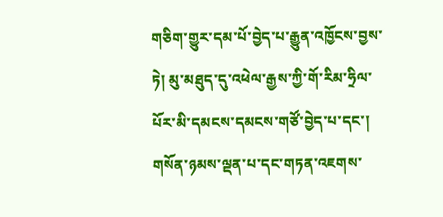གཅིག་གྱུར་དམ་པོ་བྱེད་པ་རྒྱུན་འཁྱོངས་བྱས་ཏེ། མུ་མཐུད་དུ་འཕེལ་རྒྱས་ཀྱི་གོ་རིམ་ཧྲིལ་པོར་མི་དམངས་དམངས་གཙོ་བྱེད་པ་དང་། གསོན་ཉམས་ལྡན་པ་དང་གཏན་འཇགས་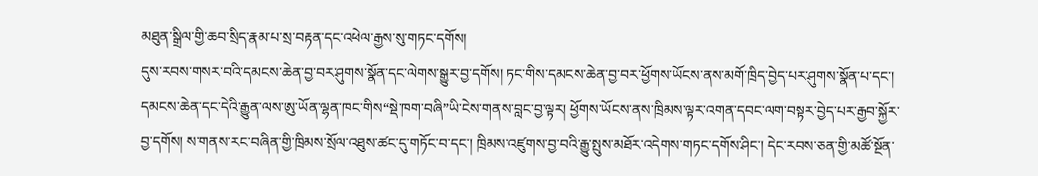མཐུན་སྒྲིལ་གྱི་ཆབ་སྲིད་རྣམ་པ་སྲ་བརྟན་དང་འཕེལ་རྒྱས་སུ་གཏང་དགོས།
དུས་རབས་གསར་བའི་དམངས་ཆེན་བྱ་བར་ཤུགས་སྣོན་དང་ལེགས་སྒྱུར་བྱ་དགོས། ཏང་གིས་དམངས་ཆེན་བྱ་བར་ཕྱོགས་ཡོངས་ནས་མགོ་ཁྲིད་བྱེད་པར་ཤུགས་སྣོན་པ་དང་། དམངས་ཆེན་དང་དེའི་རྒྱུན་ལས་ཨུ་ཡོན་ལྷན་ཁང་གིས“སྡེ་ཁག་བཞི”ཡི་ངེས་གནས་བླང་བྱ་ལྟར། ཕྱོགས་ཡོངས་ནས་ཁྲིམས་ལྟར་འགན་དབང་ལག་བསྟར་བྱེད་པར་རྒྱབ་སྐྱོར་བྱ་དགོས། ས་གནས་རང་བཞིན་གྱི་ཁྲིམས་སྲོལ་འཐུས་ཚང་དུ་གཏོང་བ་དང་། ཁྲིམས་འཛུགས་བྱ་བའི་རྒྱུ་སྤུས་མཐོར་འདེགས་གཏང་དགོས་ཤིང་། དེང་རབས་ཅན་གྱི་མཚོ་སྔོན་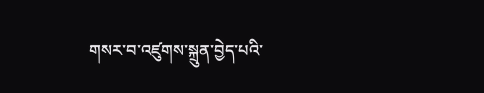གསར་བ་འཛུགས་སྐྲུན་བྱེད་པའི་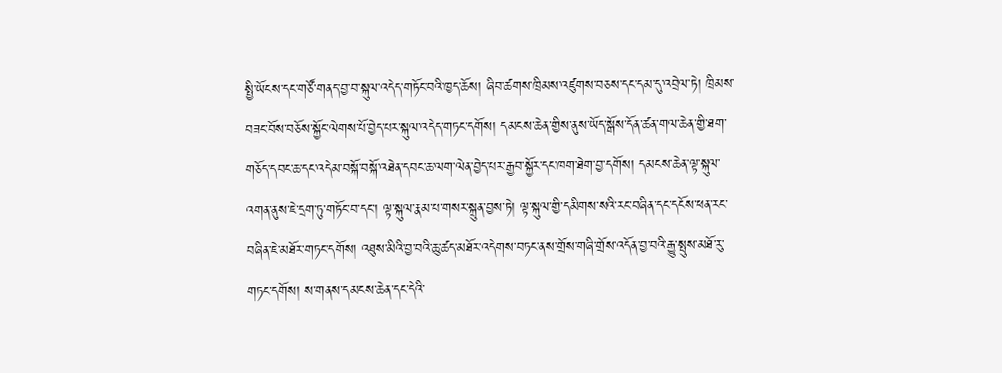སྤྱི་ཡོངས་དང་གཙོ་གནད་བྱ་བ་སྐུལ་འདེད་གཏོང་བའི་ཁྱད་ཆོས། ཞིབ་ཚགས་ཁྲིམས་འཛུགས་བཅས་དང་དམ་དུ་འབྲེལ་ཏེ། ཁྲིམས་བཟང་བོས་བཅོས་སྐྱོང་ལེགས་པོ་བྱེད་པར་སྐུལ་འདེད་གཏང་དགོས། དམངས་ཆེན་གྱིས་ནུས་ཡོད་སྒོས་དོན་ཚན་གལ་ཆེན་གྱི་ཐག་གཅོད་དབང་ཆ་དང་འདེམ་བསྐོ་བསྐོ་འཐེན་དབང་ཆ་ལག་ལེན་བྱེད་པར་རྒྱབ་སྐྱོར་དང་ཁག་ཐེག་བྱ་དགོས། དམངས་ཆེན་ལྟ་སྐུལ་འགན་ནུས་ཇེ་དྲག་ཏུ་གཏོང་བ་དང་། ལྟ་སྐུལ་རྣམ་པ་གསར་སྐྲུན་བྱས་ཏེ། ལྟ་སྐུལ་གྱི་དམིགས་སའི་རང་བཞིན་དང་དངོས་ཕན་རང་བཞིན་ཇེ་མཐོར་གཏང་དགོས། འཐུས་མིའི་བྱ་བའི་ཆུ་ཚད་མཐོར་འདེགས་བཏང་ནས་གྲོས་གཞི་གྲོས་འདོན་བྱ་བའི་རྒྱུ་སྤུས་མཐོ་རུ་གཏང་དགོས། ས་གནས་དམངས་ཆེན་དང་དེའི་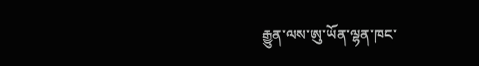རྒྱུན་ལས་ཨུ་ཡོན་ལྷན་ཁང་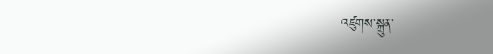འཛུགས་སྐྲུན་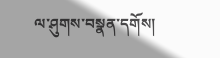ལ་ཤུགས་བསྣན་དགོས།